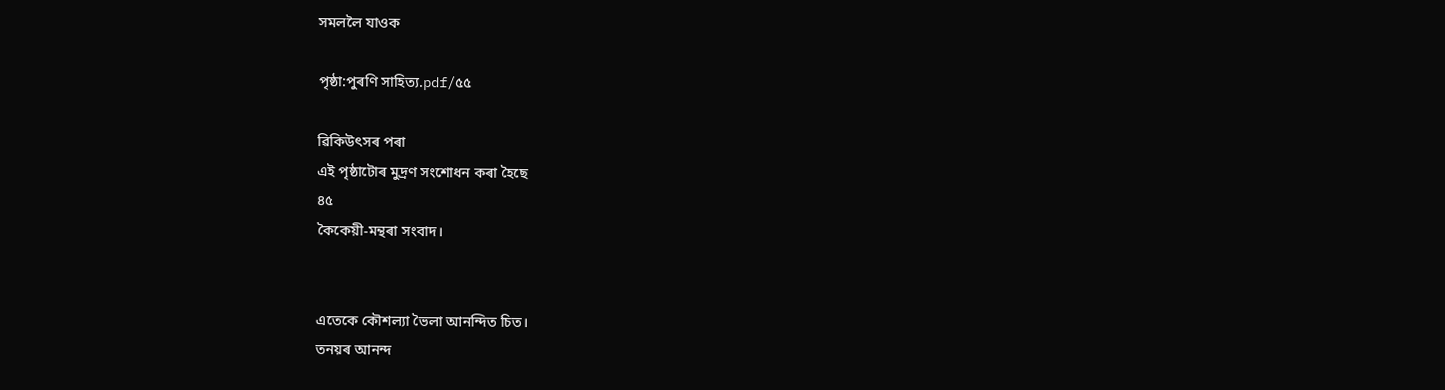সমললৈ যাওক

পৃষ্ঠা:পুৰণি সাহিত্য.pdf/৫৫

ৱিকিউৎসৰ পৰা
এই পৃষ্ঠাটোৰ মুদ্ৰণ সংশোধন কৰা হৈছে
৪৫
কৈকেয়ী-মন্থৰা সংবাদ।


এতেকে কৌশল্যা ভৈলা আনন্দিত চিত।
তনয়ৰ আনন্দ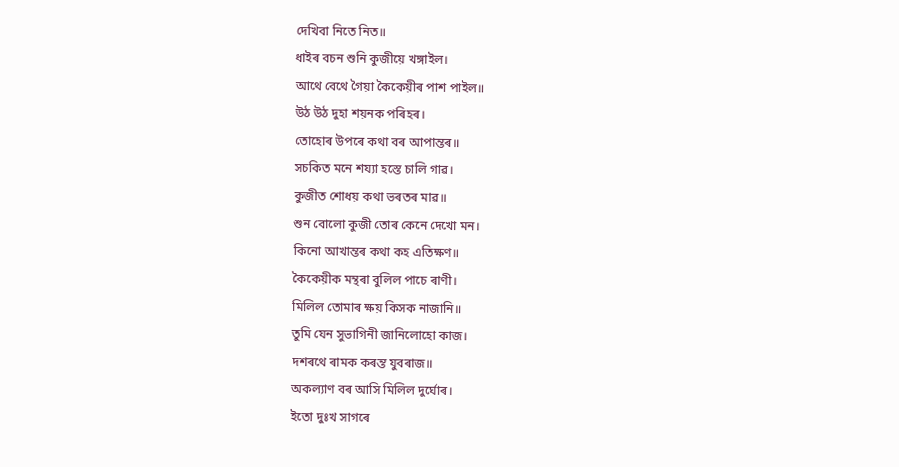দেখিবা নিতে নিত॥
ধাইৰ বচন শুনি কুজীয়ে খঙ্গাইল।
আথে বেথে গৈয়া কৈকেয়ীৰ পাশ পাইল॥
উঠ উঠ দুহা শয়নক পৰিহৰ।
তোহোৰ উপৰে কথা বৰ আপান্তৰ॥
সচকিত মনে শয্যা হস্তে চালি গাৱ।
কুজীত শোধয় কথা ভৰতৰ মাৱ॥
শুন বোলো কুজী তোৰ কেনে দেখো মন।
কিনো আখান্তৰ কথা কহ এতিক্ষণ॥
কৈকেয়ীক মন্থৰা বুলিল পাচে ৰাণী।
মিলিল তোমাৰ ক্ষয় কিসক নাজানি॥
তুমি যেন সুভাগিনী জানিলোহো কাজ।
দশৰথে ৰামক কৰন্ত যুবৰাজ॥
অকল্যাণ বৰ আসি মিলিল দুৰ্ঘোৰ।
ইতো দুঃখ সাগৰে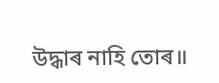উদ্ধাৰ নাহি তোৰ॥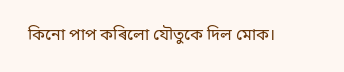কিনো পাপ কৰিলো যৌতুকে দিল মোক।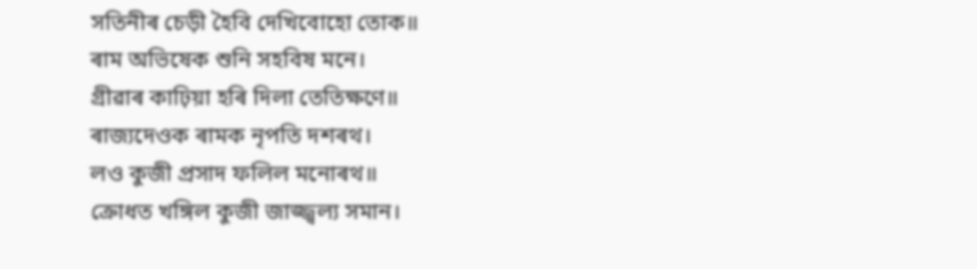সতিনীৰ চেড়ী হৈবি দেখিবোহো তোক॥
ৰাম অভিষেক শুনি সহবিষ মনে।
গ্ৰীৱাৰ কাঢ়িয়া হৰি দিলা তেতিক্ষণে॥
ৰাজ্যদেওক ৰামক নৃপতি দশৰথ।
লও কুজী প্ৰসাদ ফলিল মনোৰথ॥
ক্ৰোধত খঙ্গিল কুজী জাজ্জ্বল্য সমান।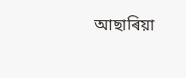আছাৰিয়া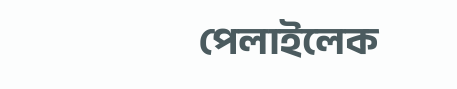পেলাইলেক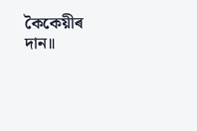কৈকেয়ীৰ দান॥